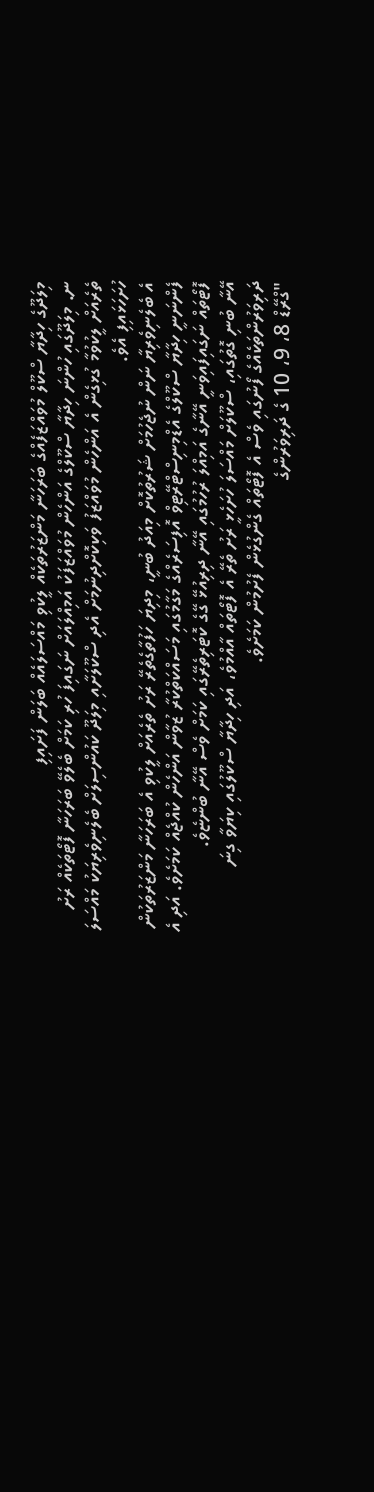މިލަދޫގެ ހިދާޔާ ސްކޫލް މުވައްޒަފެއްގެ ބަރަހަނާ މަންޒަރުތަކެއް ލީކުވި މައްސަލައެއް ބަލަން ފަށައިފި
ނ. މިލަދޫގައި ހުންނަ ހިދާޔާ ސްކޫލްގެ އަންހެން މުވައްޒަފަކު އަމިއްލައަށް ނަގައިފަ ހުރި ކަމަށް ބެލެވޭ ބަރަހަނާ ފޮޓޯތަކެއް ރަށު ތެރެއަށް ލީކުވުމާ ގުޅިގެން އެ އަންހެން މުވައްޒަފު ވަކިކޮށްދިނުމަށް އެދި ސްކޫލަށާއި މިލަދޫ ކައުންސިލަށް ބެލެނިވެރިޔަކު މައްސަލަ ހުށަހަޅައިފި އެވެ.
އެ ބެލެނިވެރިޔާ ނަން ނުޖެހުމަށް ޝަރުތުކޮށް މިއަދު ބުނީ، މިދިޔަ ހަފުތާގެތެރޭ ރަށު ތެރެއަށް ލީކުވި އެ ބަރަހަނާ މަންޒަރުތަކުން ފެންނަނީ ހިދާޔާ ސްކޫލްގެ އެޑްމިނިސްޓްރޭޓިވް އޮފިސަރެއްގެ މަގާމުގައި މަސައްކަތްކުރާ ޒުވާން އަންހެން ކުއްޖެއް ކަމަށެވެ. އަދި އެ ފޮޓޯތައް ނަގައިފައިވަނީ އޭނާގެ އަމިއްލަ ރުހުމުގައި އޭނާ ދިރިއުޅޭ ގޭގެ ކޮޓަރިތެރޭގައި ކަމަށް ވެސް އޭނާ ބުންޏެވެ.
އޭނާ ބުނި ގޮތުގައި، ސްކޫލަށް މައްސަލަ ހުށަހެޅީ ރަށު ތެރޭ އެ ފޮޓޯތައް އާއްމުވެ، އަދި ހިދާޔާ ސްކޫލުގައި ކިޔަވާ ގިނަ ދަރިވަރުންތަކެއްގެ ފޯނުގައި ވެސް އެ ފޮޓޯތައް ގެންގުޅެން ފެށުމުން ކަމަށެވެ.
"ގްރޭޑް 8، 9، 10 ގެ ދަރިވަރުންގެ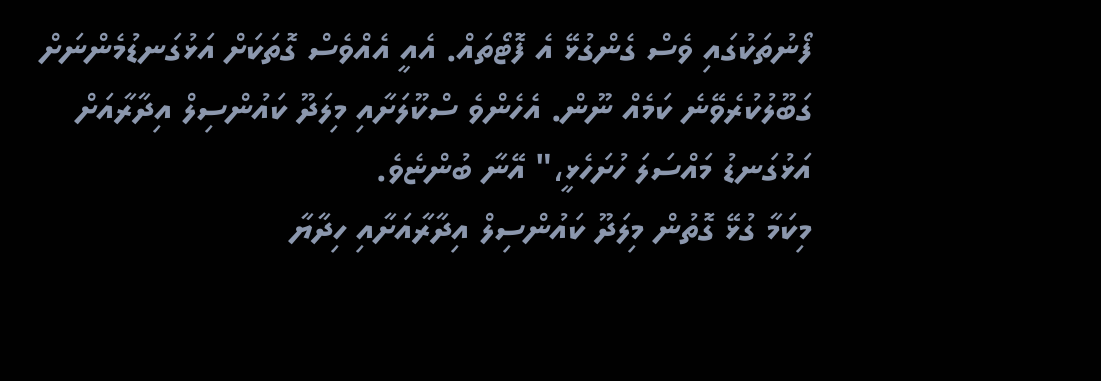ފޯނުތަކުގައި ވެސް ގެންގުޅޭ އެ ފޮޓޯތައް. އެއީ އެއްވެސް ގޮތަކަށް އަޅުގަނޑުމެންނަށް ގަބޫލުކުރެވޭނެ ކަމެއް ނޫން. އެހެންވެ ސްކޫލަށާއި މިލަދޫ ކައުންސިލް އިދާރާއަށް އަޅުގަނޑު މައްސަލަ ހުށަހެޅީ،" އޭނާ ބުންޏެވެ.
މިކަމާ ގުޅޭ ގޮތުން މިލަދޫ ކައުންސިލް އިދާރާއަށާއި ހިދާޔާ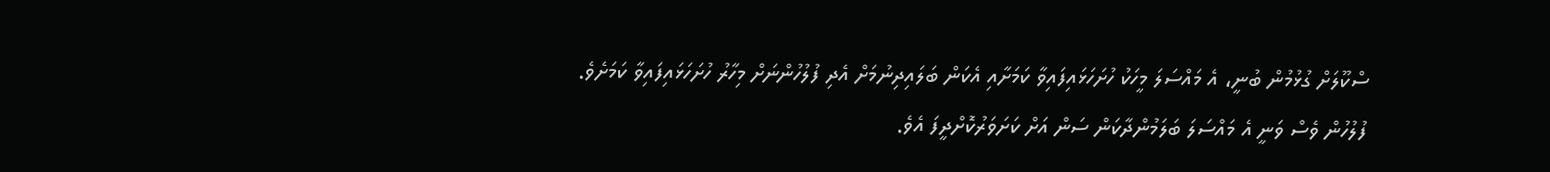ސްކޫލަށް ގުޅުމުން ބުނީ، އެ މައްސަލަ މީހަކު ހުށަހަޅައިފައިވާ ކަމަށާއި އެކަން ބަލައިދިނުމަށް އެދި ފުލުހުންނަށް މިހާރު ހުށަހަޅައިފައިވާ ކަމަށެވެ.
ފުލުހުން ވެސް ވަނީ އެ މައްސަލަ ބަލަމުންދާކަން ސަން އަށް ކަށަވަރުކޮށްދީފަ އެވެ.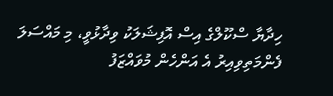ހިދާޔާ ސްކޫލްގެ އިސް އޮފިޝަލަކު ވިދާޅުވީ، މި މައްސަލަ ފެންމަތިވިއިރު އެ އަންހެން މުވައްޒަފު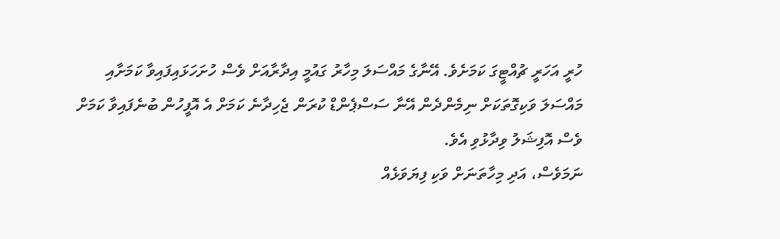ހުރީ އަހަރީ ޗުއްޓީގަ ކަމަށެވެ. އޭނާގެ މައްސަލަ މިހާރު ގައުމީ އިދާރާއަށް ވެސް ހުށަހަޅައިފައިވާ ކަމަށާއި މައްސަލަ ވަކިގޮތަކަށް ނިމެންދެން އޭނާ ސަސްޕެންޑް ކުރަން ޖެހިދާނެ ކަމަށް އެ އޮފީހުން ބުނެފައިވާ ކަމަށް ވެސް އޮފިޝަލު ވިދާޅުވި އެވެ.
ނަމަވެސް، އަދި މިހާތަނަށް ވަކި ފިޔަވަޅެއް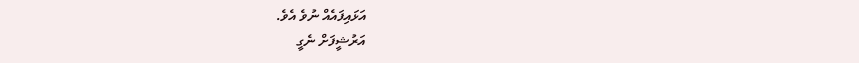އަޅައިފައެއް ނުވެ އެވެ.
އަރުޝީފަށް ނެގީ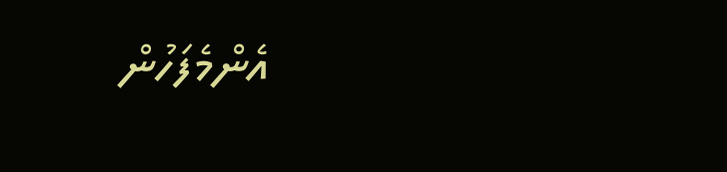އެންމެފަހުން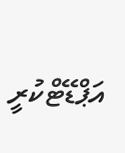އަޕްޑޭޓްކުރީ